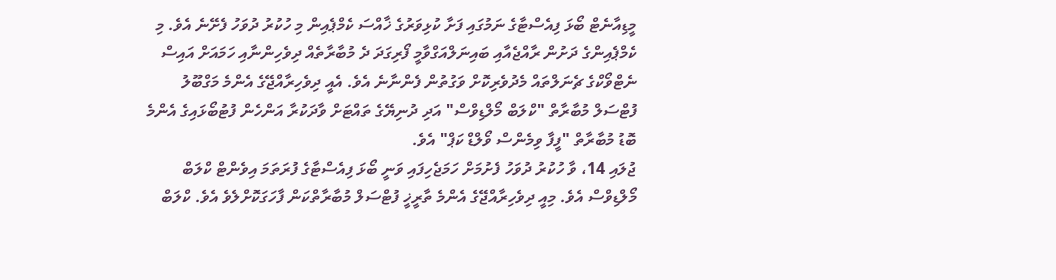މީޑިއާނެޓް ބޯޅަ ފިއެސްޓާގެ ނަމުގައި ފަށާ ކުޅިވަރުގެ ޚާއްސަ ކެމްޕެއިން މި ހުކުރު ދުވަހު ފެށޭނެ އެވެ. މި ކެމްޕެއިންގެ ދަށުން ރާއްޖެއާއި ބައިނަލްއަގްވާމީ ފޯރިގަދަ ދެ މުބާރާތެއް ދިވެހިންނާއި ހަމައަށް އައިސް ނެޓްވޯކްގެ ޗެނަލްތައް މެދުވެރިކޮށް ވަގުތުން ފެންނާނެ އެވެ. އެއީ ދިވެހިރާއްޖޭގެ އެންމެ މަގްބޫލު ފުޓްސަލް މުބާރާތް "ކްލަބް މޯލްޑިވްސް" އަދި ދުނިޔޭގެ ތައްޓަށް ވާދަކުރާ އަންހެން ފުޓުބޯޅައިގެ އެންމެ ބޮޑު މުބާރާތް "ފީފާ ވިމެންސް ވޯލްޑް ކަޕް" އެވެ.
ޖުލައި 14، ވާ ހުކުރު ދުވަހު ފެށުމަށް ހަމަޖެހިފައި ވަނީ ބޯޅަ ފިއެސްޓާގެ ފުރަތަމަ އިވެންޓް ކްލަބް މޯލްޑިވްސް އެވެ. މިއީ ދިވެހިރާއްޖޭގެ އެންމެ ތާރީޚީ ފުޓްސަލް މުބާރާތްކަން ފާހަގަކޮށްލެވެ އެވެ. ކްލަބް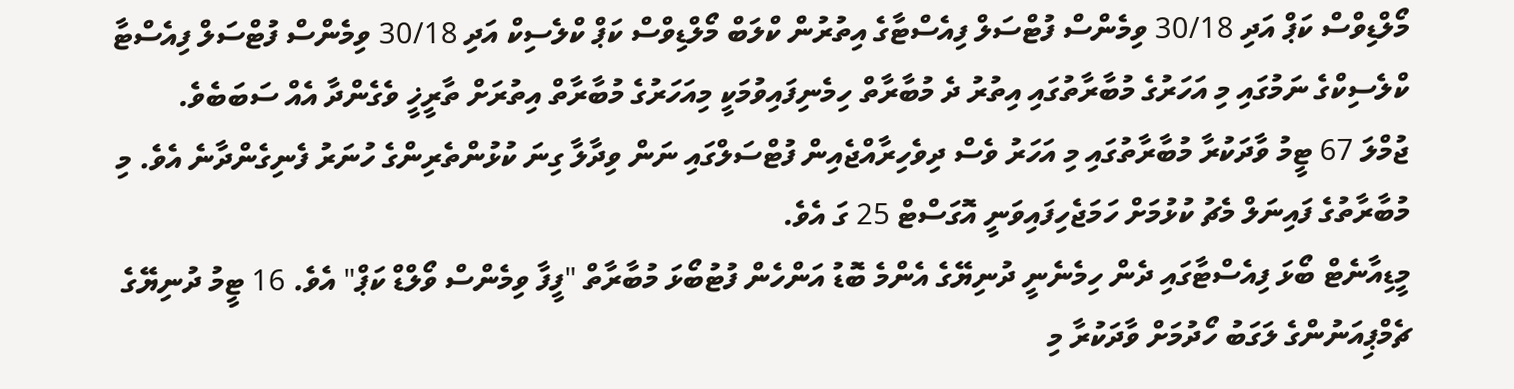މޯލްޑިވްސް ކަޕް އަދި 30/18 ވިމެންސް ފުޓްސަލް ފިއެސްޓާގެ އިތުރުން ކްލަބް މޯލްޑިވްސް ކަޕް ކްލެސިކް އަދި 30/18 ވިމެންސް ފުޓްސަލް ފިއެސްޓާ ކްލެސިކްގެ ނަމުގައި މި އަހަރުގެ މުބާރާތުގައި އިތުރު ދެ މުބާރާތް ހިމެނިފައިވުމަކީ މިއަހަރުގެ މުބާރާތް އިތުރަށް ތާރީޚީ ވެގެންދާ އެއް ސަބަބެވެ.
ޖުމްލަ 67 ޓީމު ވާދަކުރާ މުބާރާތުގައި މި އަހަރު ވެސް ދިވެހިރާއްޖެއިން ފުޓްސަލްގައި ނަން ވިދާލާ ގިނަ ކުޅުންތެރިންގެ ހުނަރު ފެނިގެންދާނެ އެވެ. މި މުބާރާތުގެ ފައިނަލް މެޗު ކުޅުމަށް ހަމަޖެހިފައިވަނީ އޮގަސްޓް 25 ގަ އެވެ.
މީޑިއާނެޓް ބޯޅަ ފިއެސްޓާގައި ދެން ހިމެނެނީ ދުނިޔޭގެ އެންމެ ބޮޑު އަންހެން ފުޓުބޯޅަ މުބާރާތް "ފީފާ ވިމެންސް ވޯލްޑް ކަޕް" އެވެ. 16 ޓީމު ދުނިޔޭގެ ޗެމްޕިއަނުންގެ ލަގަބު ހޯދުމަށް ވާދަކުރާ މި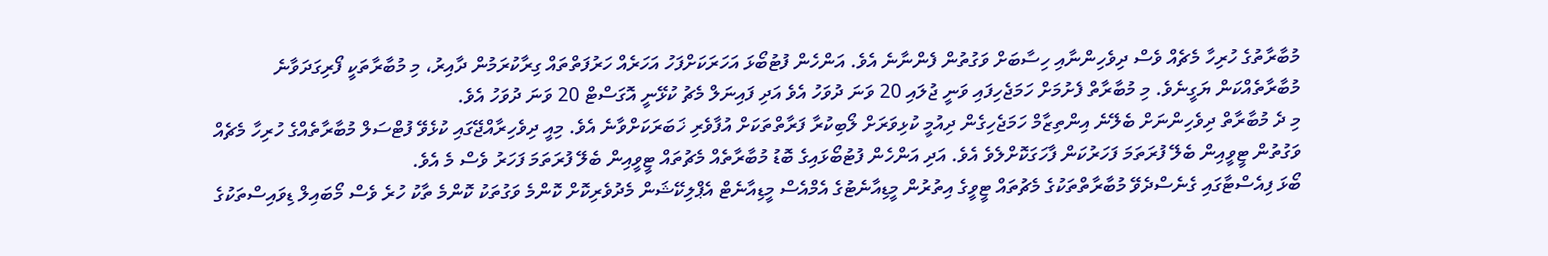މުބާރާތުގެ ހުރިހާ މެޗެއް ވެސް ދިވެހިންނާއި ހިސާބަށް ވަގުތުން ފެންނާނެ އެވެ. އަންހެން ފުޓުބޯޅަ އަހަރަކަށްފަހު އަހަރެއް ހަރުފަތްތައް ގިރާކުރަމުން ދާއިރު، މި މުބާރާތަކީ ފޯރިގަދަވާނެ މުބާރާތެއްކަން ޔަގީނެވެ. މި މުބާރާތް ފެށުމަށް ހަމަޖެހިފައި ވަނީ ޖުލައި 20 ވަނަ ދުވަހު އެވެ އަދި ފައިނަލް މެޗު ކުޅޭނީ އޮގަސްޓް 20 ވަނަ ދުވަހު އެވެ.
މި ދެ މުބާރާތް ދިވެހިންނަށް ބެލޭނެ އިންތިޒާމް ހަމަޖެހިގެން ދިއުމީ ކުޅިވަރަށް ލޯބިކުރާ ފަރާތްތަކަށް އުފާވެރި ޚަބަރަކަށްވާނެ އެވެ. މިއީ ދިވެހިރާއްޖޭގައި ކުޅެވޭ ފުޓްސަލް މުބާރާތެއްގެ ހުރިހާ މެޗެއް ވަގުތުން ޓީވީއިން ބެލޭ ފުރަތަމަ ފަހަރުކަން ފާހަގަކޮށްލެވެ އެވެ. އަދި އަންހެން ފުޓުބޯޅައިގެ ބޮޑު މުބާރާތެއް މެޗުތައް ޓީވީއިން ބެލޭ ފުރަތަމަ ފަހަރު ވެސް މެ އެވެ.
ބޯޅަ ފިއެސްޓާގައި ގެނެސްދެވޭ މުބާރާތްތަކުގެ މެޗުތައް ޓީވީގެ އިތުރުން މީޑިއާނެޓުގެ އެމްއެސް މީޑިއާނެޓް އެޕްލިކޭޝަން މެދުވެރިކޮށް ކޮންމެ ވަގުތަކު ކޮންމެ ތާކު ހުރެ ވެސް މޯބައިލް ޑިވައިސްތަކުގެ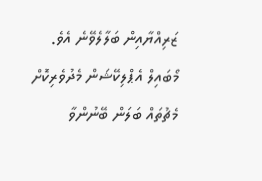ޒަރިއްޔާއިން ބަލާލެވޭނެ އެވެ. މޯބައިލް އެޕްލިކޭޝަން މެދުވެރިކޮށް މެޗުތައް ބަލަން ބޭނުންވާ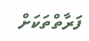ފަރާތްތަކަށް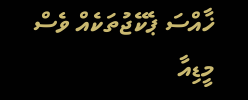ޚާއްސަ ޕެކޭޖުތަކެއް ވެސް މީޑިއާ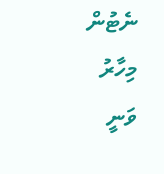ނެޓުން މިހާރު ވަނީ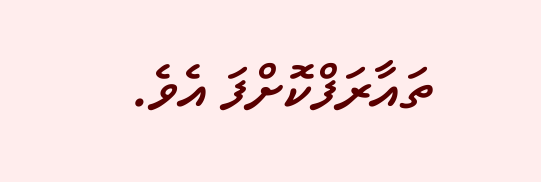ތައާރަފްކޮށްފަ އެވެ.